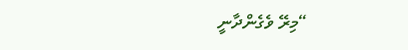“މިރޭ ވެގެންދާނީ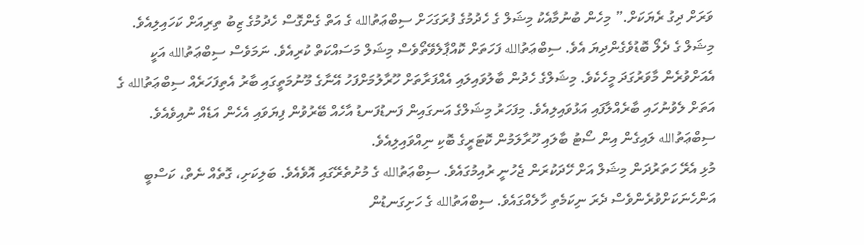ވަރަށް ދިގު ރެޔަކަށް.” މިހެން ބުނުމާއެކު މިޝަލް ގެ ހެދުމުގެ ފުރަގަހަށް ސިބްޢަތުالله ގެ އަތް ގެންގޮސް ހެދުމުގެ ޒިބު ތިރިއަށް ކަހައިލިއެވެ.
މިޝަލް ގެ ދެލޯ ބޮޑުވެގެންދިޔަ އެވެ. ސިބްޢަތުالله ފަހަތަށް ކޮއްޕާލެވޭތޯވެސް މިޝަލް މަސައްކަތް ކުރިއެވެ. ނަމަވެސް ސިބްޢަތުالله އަކީ އެއަށްވުރެން މާވަރުގަދަ މީހެކެވެ. މިޝަލްގެ ހެދުން ބާލުވައިލައި އެއްފަރާތަށް ހޫރާލުމަށްފަހު އޭނާގެ މޫނުމަތީގައި ބާރު އެތިފަހަރެއް ސިބްޢަތުالله ގެ އަތަށް ލެވުނުހައި ބާރެއްލާފައި އަޅުވައިލިއެވެ. މިފަހަރު މިޝަލްގެ އަނގައިން ފަނޑުފަނޑު އާހެއް ބޭރުވުން ފިޔަވައި އެހެން އަޑެއް ނުއިވެއެވެ. ސިބްޢަތުالله ލައިގެން އިން ސޯޓު ބާލައި ހޫރާލަމުން ކޮޓަރީގެ ބޮކި ނިއްވައިލިއެވެ.
މުޅި އެރޭ ހަތަރުދަން މިޝަލް އަށް ހޭދަކުރަން ޖެހުނީ ރުއިމުގައެވެ. ސިބްޢަތުالله ގެ މުށުތެރޭގައި އޮވެއެވެ. ބަލިކަށި، ގޮތެއް ނެތް، ކަސްބީ އަންހެނަކަށްވުރެންވެސް ދެރަ ނިކަމެތި ހާލެއްގައެވެ. ސިބްއަތުالله ގެ ހަށިގަނޑުން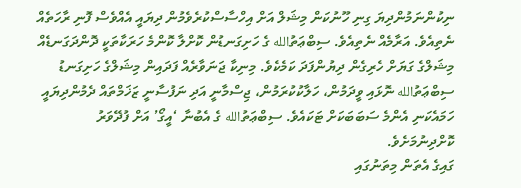ނިކުންނަމުންދިޔަ ގިނި ހޫނުކަން މިޝަލް އަށް އިހްސާސްކުރެވެމުން ދިޔައީ އެއްވެސް ފޮނި ރާހަތެއް ނެތިއެވެ. އަރާމެއް ނެތިއެވެ. ސިބްޢަތުالله ގެ ހަށިގަނޑުން ކޮށްލާ ކޮންމެ ހަރަކާތަކީ ދޮންދަގަނޑެއް މިޝަލްގެ ގަޔަށް ހެރިގެން ދިޔުންފަދަ ކަމެކެވެ. މިނިކާ ޖަނަވާރެއް ފަދައިން މިޝަލްގެ ހަށިގަނޑު ސިބްޢަތުالله ނޮޅައި ވީދަމުން، ހަލާކުކުރަމުން، ޖިސްމާނީ އަދި ނަފުސާނީ ޒަޚަމްތައް ދެމުންދިޔައީ ހަމައެކަނި އެންމެ ސަބަބަކަށް ޓަކައެވެ. ސިބްޢަތުالله ގެ އެބުނާ ‘އީގޯ’ އަށް ފުދޭވަރު ކޮށްދިނުމަށެވެ.
ގައިގެ އެތަން މިތަނުގައި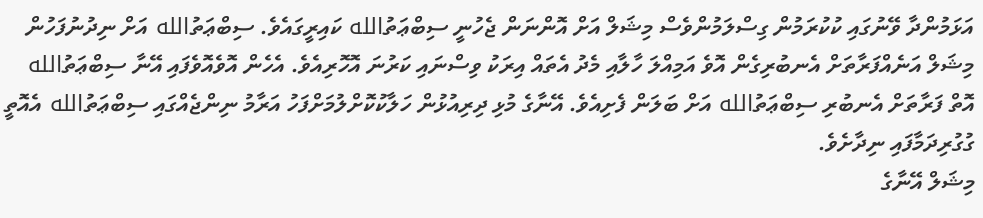އަޅަމުންދާ ވޭނުގައި ކުކުރަމުން ގިސްލަމުންވެސް މިޝަލް އަށް އޮންނަން ޖެހުނީ ސިބްޢަތުالله ކައިރީގައެވެ. ސިބްޢަތުالله އަށް ނިދުނުފަހުން މިޝަލް އަނެއްފަރާތަށް އެނބުރިގެން އޮވެ އަމިއްލަ ހާލާއި މެދު އެތައް އިރަކު ވިސްނައި ކަރުނަ އޮހޮރިއެވެ. އެހެން އޮވެއޮވެފައި އޭނާ ސިބްޢަތުالله އޮތް ފަރާތަށް އެނބުރި ސިބްޢަތުالله އަށް ބަލަން ފެށިއެވެ. އޭނާގެ މުޅި ދިރިއުޅުން ހަލާކުކޮށްލުމަށްފަހު އަރާމު ނިންޖެއްގައި ސިބްޢަތުالله އެއޮތީ ގުގުރިދަމާފައި ނިދާށެވެ.
މިޝަލް އޭނާގެ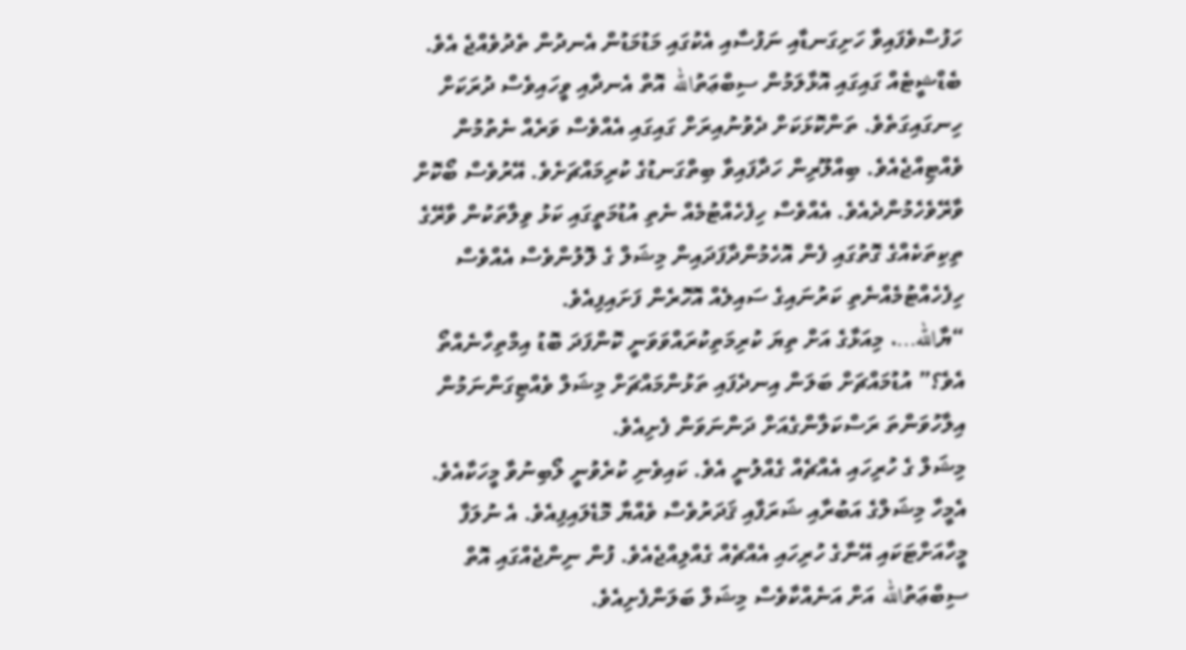ހަފުސްވެފައިވާ ހަށިގަނޑާއި ނަފުސާއި އެކުގައި މަޑުމަޑުން އެނދުން ތެދުވެއްޖެ އެވެ. ބެޑްޝީޓެއް ގައިގައި އޮޅާލަމުން ސިބްޢަތުالله އޮތް އެނދާއި ވީހައިވެސް ދުރަކަށް ހިނގައިގަތެވެ. ތަންކޮޅަކަށް ދެވުނުއިރަށް ގައިގައި އެއްވެސް ވަރެއް ނެތުމުން ވެއްޓިއްޖެއެވެ. ބިއްލޫރިން ހަދާފައިވާ ބިތްގަނޑުގެ ކުރިމައްޗަށެވެ. އޭރުވެސް ބޯކޮށް ވާރޭވެހެމުންދެއެވެ. އެއްވެސް ހިފެހެއްޓުމެއް ނެތި އުޑުމަތީގައި ކަޅު ވިލާތަކުން ވާރޭގެ ތިކިތަކެއްގެ ގޮތުގައި ފެން އޮހެމުންދާފަދައިން މިޝަލް ގެ ލޮލުންވެސް އެއްވެސް ހިފެހެއްޓުމެއްނެތި ކަރުނައިގެ ސައިލެއް އޮހޮރެން ފަށައިފިއެވެ.
“ޔާالله…. މިއަޅާގެ އަށް ތިޔަ ކުރިމަތިކުރައްވަވަނީ ކޮންފަދަ ބޮޑު އިމްތިހާނެއްތޯ އެވެ؟” އުޑުމައްޗަށް ބަލަން އިނދެފައި ތަޅުންމައްޗަށް މިޝަލް ވެއްޓިގަންނަމުން އިލާހުވަންތަ ރަސްކަލާންގެއަށް ދަންނަވަން ފެށިއެވެ.
މިޝަލް ގެ ހުރިހައި އެއްޗެއް ގެއްލުނީ އެވެ. ކައިވެނި ކުރެވުނީ ލޯބިނުވާ މީހަކާއެވެ. އެމީހާ މިޝަލްގެ އަބުރާއި ޝަރަފާއި ޤަދަރުވެސް ވެއްޔާ މޮޑެލައިފިއެވެ. އެ ނުލަފާ މީހާއަށްޓަކައި އޭނާގެ ހުރިހައި އެއްޗެއް ގެއްލިއްޖެއެވެ. ފުން ނިންޖެއްގައި އޮތް ސިބްޢަތުالله އަށް އަނެއްކާވެސް މިޝަލް ބަލަންފެށިއެވެ.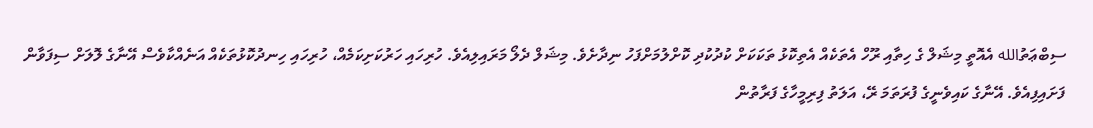ސިބްޢަތުالله އެއޮތީ މިޝަލް ގެ ހިތާއި ރޫހް އެތަކެއް އެތިކޮޅު ތަކަކަށް ކުދުކުދި ކޮށްލުމަށްފަހު ނިދާށެވެ. މިޝަލް ދެލޯ މަރައިލިއެވެ. ހުރިހައި ހަރުކަށިކަމެއް، ހުރިހައި ހިނދުކޮޅުތަކެއް އަނެއްކާވެސް އޭނާގެ ލޮލަށް ސިފަވާން ފަށައިފިއެވެ. އޭނާގެ ކައިވެނީގެ ފުރަތަމަ ރޭ، އަލަތު ފިރިމީހާގެ ފަރާތުން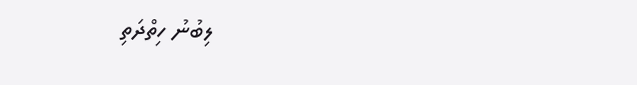ލިބުނު ހިތްދަތި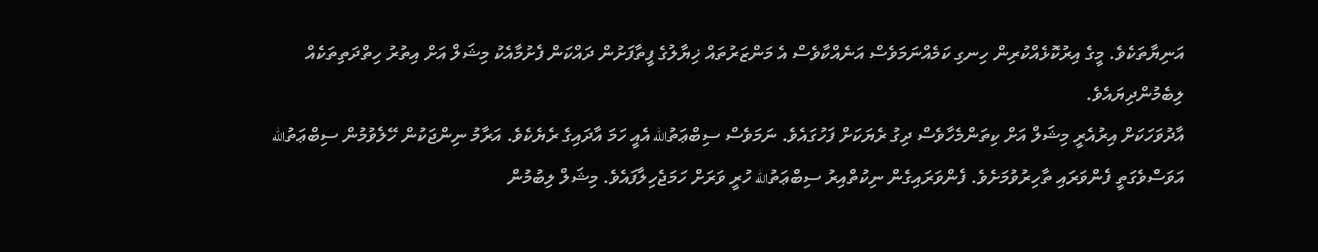އަނިޔާތަކެވެ. މީގެ އިރުކޮޅެއްކުރިން ހިނގި ކަމެއްނަމަވެސް އަނެއްކާވެސް އެ މަންޒަރުތައް ޚިޔާލުގެ ފީތާފަށުން ދައްކަން ފެށުމާއެކު މިޝަލް އަށް އިތުރު ހިތްދަތިތަކެއް ލިބެމުންދިޔައެވެ.
އާދުވަހަކަށް އިރުއެރީ މިޝަލް އަށް ކިތަންމެހާވެސް ދިގު ރެޔަކަށް ފަހުގައެވެ. ނަމަވެސް ސިބްޢަތުالله އެއީ ހަމަ އާދައިގެ ރެޔެކެވެ. އަރާމު ނިންޖަކުން ހޭލެވުމުން ސިބްޢަތުالله އަވަސްވެގަތީ ފެންވަރައި ތާހިރުވުމަށެވެ. ފެންވަރައިގެން ނިކުތްއިރު ސިބްޢަތުالله ހުރީ ވަރަށް ހަމަޖެހިލާފައެވެ. މިޝަލް ލިބުމުން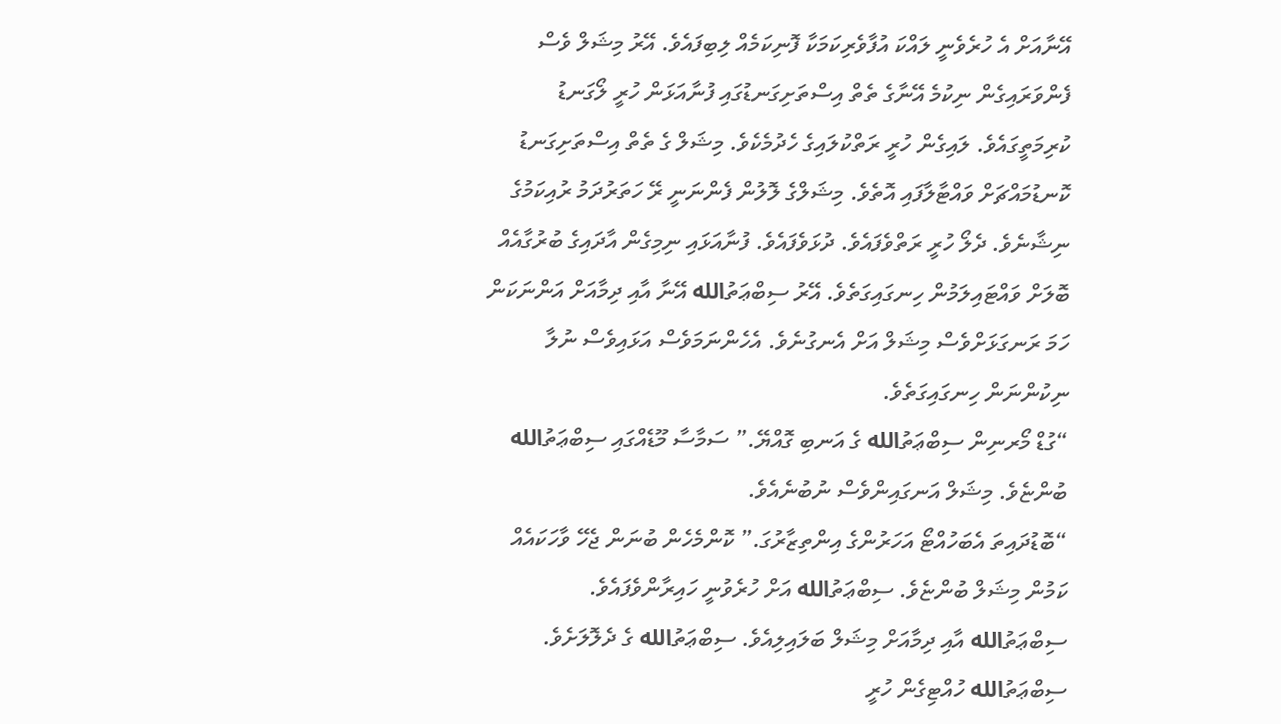އޭނާއަށް އެ ހުރެވެނީ ލައްކަ އުފާވެރިކަމަކާ ފޮނިކަމެއް ލިބިފައެވެ. އޭރު މިޝަލް ވެސް ފެންވަރައިގެން ނިކުމެ އޭނާގެ ތެތް އިސްތަށިގަނޑުގައި ފުނާއަޅަން ހުރީ ލޯގަނޑު ކުރިމަތީގައެވެ. ލައިގެން ހުރީ ރަތްކުލައިގެ ހެދުމެކެވެ. މިޝަލް ގެ ތެތް އިސްތަށިގަނޑު ކޮނޑުމައްޗަށް ވައްޓާލާފައި އޮތެވެ. މިޝަލްގެ ލޮލުން ފެންނަނީ ރޭ ހަތަރުދަމު ރުއިކަމުގެ ނިޝާނެވެ. ދެލޯ ހުރީ ރަތްވެފައެވެ. ދުޅަވެފައެވެ. ފުނާއަޅައި ނިމިގެން އާދައިގެ ބުރުގާއެއް ބޮލަށް ވައްޓައިލަމުން ހިނގައިގަތެވެ. އޭރު ސިބްޢަތުالله އޭނާ އާއި ދިމާއަށް އަންނަކަން ހަމަ ރަނގަޅަށްވެސް މިޝަލް އަށް އެނގުނެވެ. އެހެންނަމަވެސް އަޅައިވެސް ނުލާ ނިކުންނަން ހިނގައިގަތެވެ.
“ގުޑް މޯރނިން ސިބްޢަތުالله ގެ އަނބި ގޮއްޔޭ.” ސަމާސާ މޫޑެއްގައި ސިބްޢަތުالله ބުންޏެވެ. މިޝަލް އަނގައިންވެސް ނުބުނެއެވެ.
“ބޮޑުދައިތަ އެބަހުއްޓޯ އަހަރުންގެ އިންތިޒާރުގަ.” ކޮންމެހެން ބުނަން ޖެހޭ ވާހަކައެއް ކަމުން މިޝަލް ބުންޏެވެ. ސިބްޢަތުالله އަށް ހުރެވުނީ ހައިރާންވެފައެވެ.
ސިބްޢަތުالله އާއި ދިމާއަށް މިޝަލް ބަލައިލިއެވެ. ސިބްޢަތުالله ގެ ދެލޮލަށެވެ. ސިބްޢަތުالله ހުއްޓިގެން ހުރީ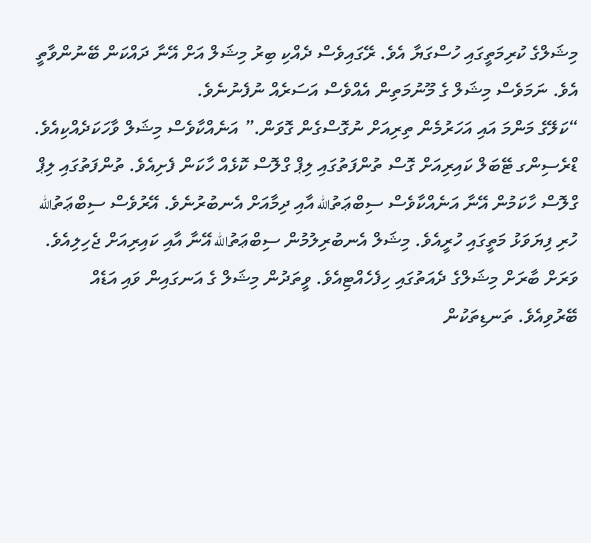މިޝަލްގެ ކުރިމަތީގައި ހުސްގަޔާ އެވެ. ރޭގައިވެސް ދެއްކި ބިރު މިޝަލް އަށް އޭނާ ދައްކަން ބޭނުންވާތީ އެވެ. ނަމަވެސް މިޝަލް ގެ މޫނުމަތިން އެއްވެސް އަސަރެއް ނުފެނުނެވެ.
“ކަލޭގެ މަންމަ އައި އަހަރުމެން ތިރިއަށް ނުގޮސްގެން ގޮވަން.” އަނެއްކާވެސް މިޝަލް ވާހަކަދެއްކިއެވެ. ޑްރެސިންގ ޓޭބަލް ކައިރިއަށް ގޮސް ތުންފަތުގައި ލިޕް ގްލޮސް ކޮޅެއް ހާކަން ފެށިއެވެ. ތުންފަތުގައި ލިޕް ގްލޮސް ހާކަމުން އޭނާ އަނެއްކާވެސް ސިބްޢަތުالله އާއި ދިމާއަށް އެނބުރުނެވެ. އޭރުވެސް ސިބްޢަތުالله ހުރި ފިޔަވަޅު މަތީގައި ހުރީއެވެ. މިޝަލް އެނބުރިލުމުން ސިބްޢަތުالله އޭނާ އާއި ކައިރިއަށް ޖެހިލިއެވެ. ވަރަށް ބާރަށް މިޝަލްގެ ދެއަތުގައި ހިފެހެއްޓިއެވެ. ވީތަދުން މިޝަލް ގެ އަނގައިން ވައި އަޑެއް ބޭރުވިއެވެ. ތަނޑިތަކުން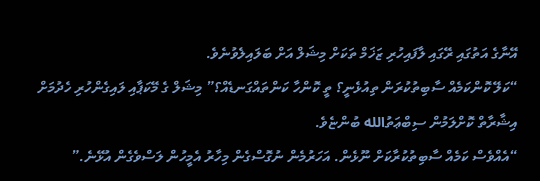އޭނާގެ އަތުގައި ރޭގައި ލާފައިހުރި ޒަޚަމް ތަކަށް މިޝަލް އަށް ބަލައިލެވުނެވެ.
“ކަލޭ ކޮންކަމެއް ސާބިތުކުރަން ތިއުޅެނީ؟ ތީ ކޮންހާ ކަންތައްގަނޑެއް؟” މިޝަލް ގެ މޭކަޕާއި ލައިގެންހުރި ހެދުމަށް އިޝާރާތް ކޮށްލަމުން ސިބްޢަތުالله ބުންޏެވެ.
“އެއްވެސް ކަމެއް ސާބިތުކުރާކަށް ނޫޅެން. އަހަރުމެން ނުގޮސްގެން މިހާރު އެމީހުން ލަސްވެގެން އުޅޭނެ.”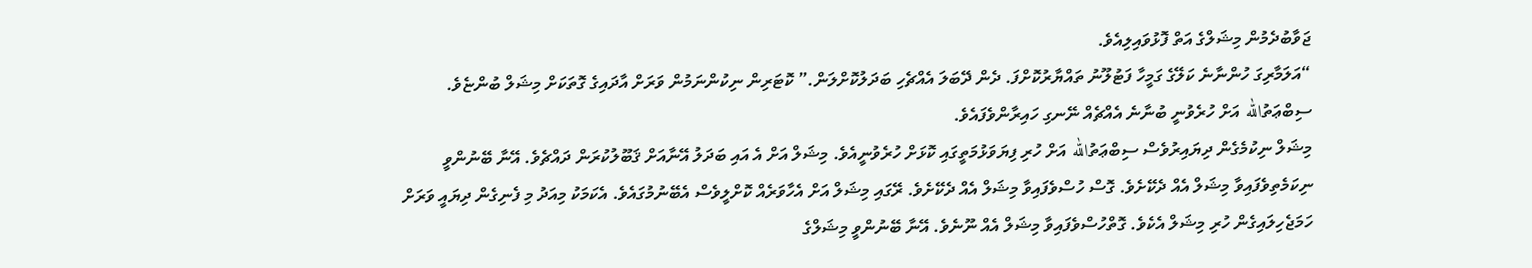ޖަވާބުދެމުން މިޝަލްގެ އަތް ފޮޅުވައިލިއެވެ.
“އަލަމާރިގަ ހުންނާނެ ކަލޭގެ ގަމީހާ ފަޓުލޫނު ތައްޔާރުކޮށްފަ. ދެން ދޭބަލަ އެއްޗެހި ބަދަލުކޮށްލަން.” ކޮޓަރިން ނިކުންނަމުން ވަރަށް އާދައިގެ ގޮތަކަށް މިޝަލް ބުންޏެވެ. ސިބްޢަތުالله އަށް ހުރެވުނީ ބުނާނެ އެއްޗެއް ނޭނގި ހައިރާންވެފައެވެ.
މިޝަލް ނިކުމެގެން ދިޔައިރުވެސް ސިބްޢަތުالله އަށް ހުރި ފިޔަވަޅުމަތީގައި ކޮޅަށް ހުރެވުނީއެވެ. މިޝަލް އަށް އެ އައި ބަދަލު އޭނާއަށް ޤަބޫލުކުރަން ދައްޗެވެ. އޭނާ ބޭނުންވީ ނިކަމެތިވެފައިވާ މިޝަލް އެއް ދެކޭށެވެ. ގޮސް ހުސްވެފައިވާ މިޝަލް އެއް ދެކޭށެވެ. ރޭގައި މިޝަލް އަށް އެހާވަރެއް ކޮށްލީވެސް އެބޭނުމުގައެވެ. އެކަމަކު މިއަދު މި ފެނިގެން ދިޔައީ ވަރަށް ހަމަޖެހިލައިގެން ހުރި މިޝަލް އެކެވެ. ގޮތްހުސްވެފައިވާ މިޝަލް އެއް ނޫނެވެ. އޭނާ ބޭނުންވީ މިޝަލްގެ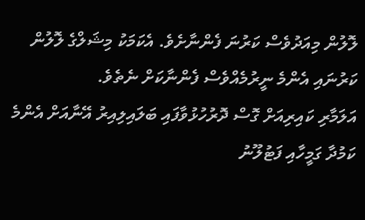ލޮލުން މިއަދުވެސް ކަރުނަ ފެންނާށެވެ. އެކަމަކު މިޝަލްގެ ލޮލުން ކަރުނައި އެންމެ ނީރުމެއްވެސް ފެންނާކަށް ނެތެވެ.
އަލަމާރި ކައިރިއަށް ގޮސް ދޮރުހުޅުވާފައި ބަލައިލިއިރު އޭނާއަށް އެންމެ ކަމުދާ ގަމީހާއި ފަޓުލޫނު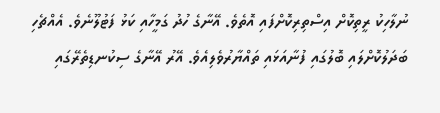ނުލާހިކު ރީތިކޮށް އިސްތިރިކޮށްފައި އޮތެވެ. އޭނާގެ ހުދު ގަމީހާއި ކަޅު ފަޓުލޫނެވެ. އެއްޗެހި ބަދަލުކޮށްލައި ބޮލުގައި ފުނާއަޅައި ތައްޔާރުވެލިއެވެ. އޭރު އޭނާގެ ސިކުނޑިތެރޭގައި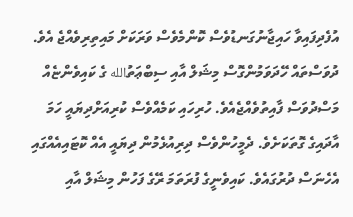އުފެދިފައިވާ ހައިޖާނުގަނޑުވެސް ކޮންމެވެސް ވަރަކަށް މައިތިރިވެއްޖެ އެވެ.
ދުވަސްތައް ހޭދަވަމުންގޮސް މިޝަލް އާއި ސިބްޢަތުالله ގެ ކައިވެންޏެއް މަސްދުވަސް ފާއިތުވެއްޖެއެވެ. ހުރިހައި ކަމެއްވެސް ކުރިއަށްދިޔައީ ހަމަ އާދައިގެ ގޮތަކަށެވެ. ދެމީހުންވެސް ދިރިއުޅެމުން ދިޔައީ އެއް ކޮޓައިއެއްގައި އެހެނަސް ދުރުގައެވެ. ކައިވެނީގެ ފުރަތަމަ ރޭގެ ފަހުން މިޝަލް އާއި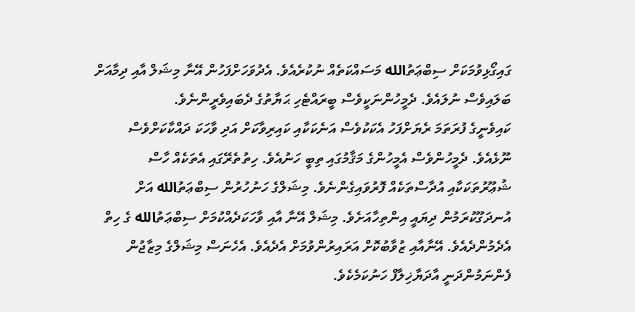ގައިގޯޅިވުމަކަށް ސިބްޢަތުالله މަސައްކަތެއް ނުކުރެއެވެ. އެދުވަހަށްފަހުން އޭނާ މިޝަލް އާއި ދިމާއަށް ބަލައިވެސް ނުލައެވެ. ދެމީހުންނަކީވެސް ބީރައްޓެހި ޙަޔާތުގެ ދެބައިވެރީންނެވެ.
ކައިވެނީގެ ފުރަތަމަ ރެޔަށްފަހު އެކަކުވެސް އަނެކަކާއި ކައިރިވާކަށް އަދި ވާހަކަ ދައްކާކަށްވެސް ނޫޅެއެވެ. ދެމީހުންވެސް އެމީހުންގެ މަޤާމުގައި ތިބީ ހަނުއެވެ. ހިތުތެރޭގައި އެތަކެއް ހާސް ޝުޢޫރުތަކަކާއި އުދާސްތަކެއް ފޮރުވައިގެންނެވެ. މިޝަލްގެ ހަނުހުރުން ސިބްޢަތުالله އަށް އުނދަގޫކުރަމުން ދިޔައީ އިންތިހާއަށެވެ. މިޝަލް އޭނާ އާއި ވާހަކަދެއްކުމަށް ސިބްޢަތުالله ގެ ހިތް އެދެމުންދެއެވެ. އޭނާއާއި ޒުވާބުކޮށް އަރައިރުންވުމަށް އެދެއެވެ. އެހެނަސް މިޝަލްގެ މިޒާޖުން ފެންނަމުންދަނީ އާދަޔާޚިލާފް ހަނުކަމެކެވެ.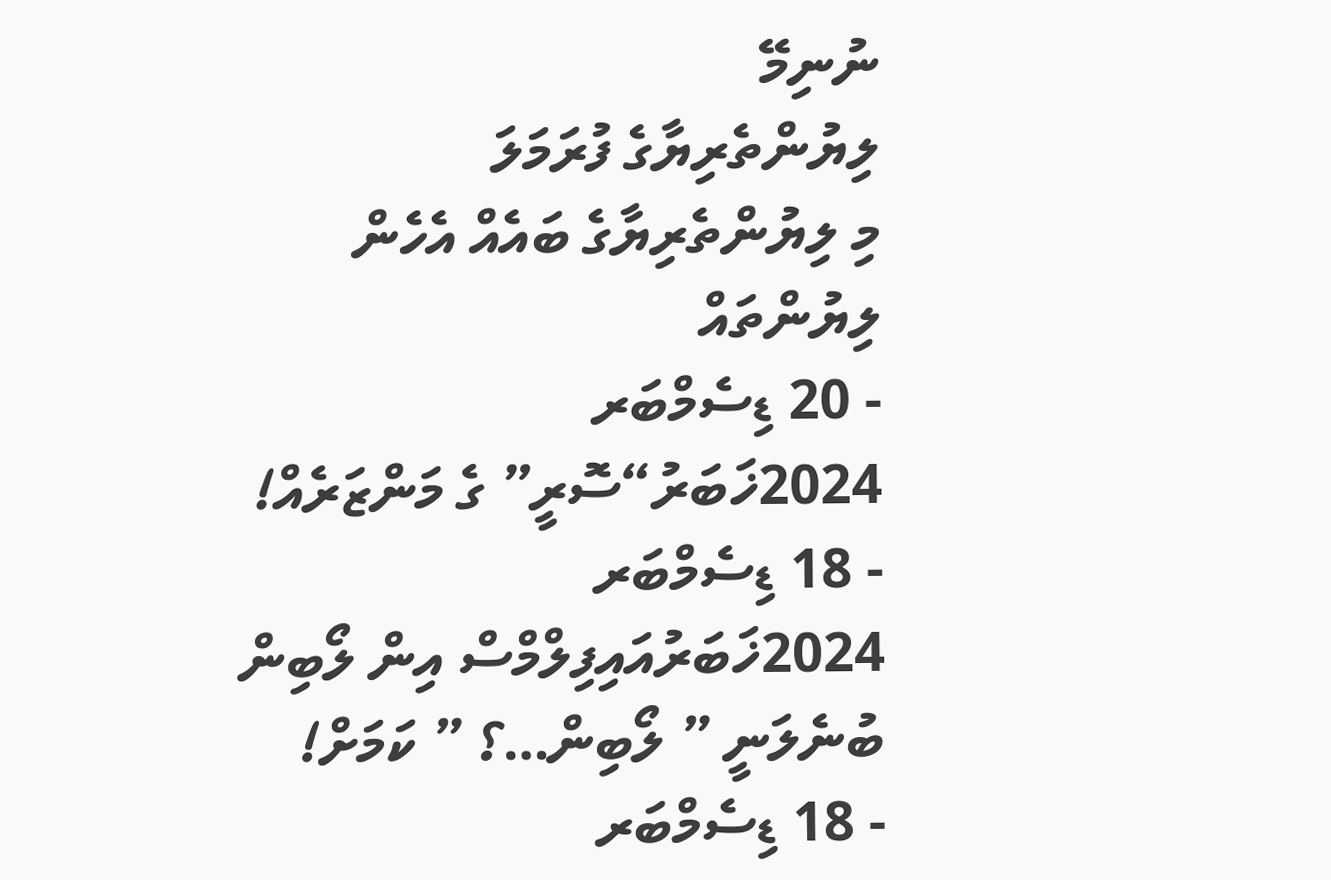ނުނިމޭ
ލިޔުންތެރިޔާގެ ފުރަމަލަ
މި ލިޔުންތެރިޔާގެ ބައެއް އެހެން ލިޔުންތައް
- 20 ޑިސެމްބަރ 2024ޚަބަރު“ސޮރީ” ގެ މަންޒަރެއް!
- 18 ޑިސެމްބަރ 2024ޚަބަރުއައިފިލްމްސް އިން ލޯބިން ބުނެލަނީ ” ލޯބިން…؟ ” ކަމަށް!
- 18 ޑިސެމްބަރ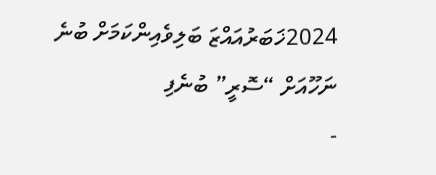2024ޚަބަރުއައްޒަ ބަލިވެއިންކަމަށް ބުނެ ނަހޫއަށް “ސޮރީ” ބުނެފި
-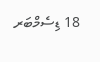18 ޑިސެމްބަރ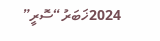2024ޚަބަރު“ސޮރީ”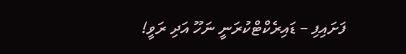ފަށައިފި – ޑައިރެކްޓްކުރަނީ ނަހޫ އަދި ރަވީ!